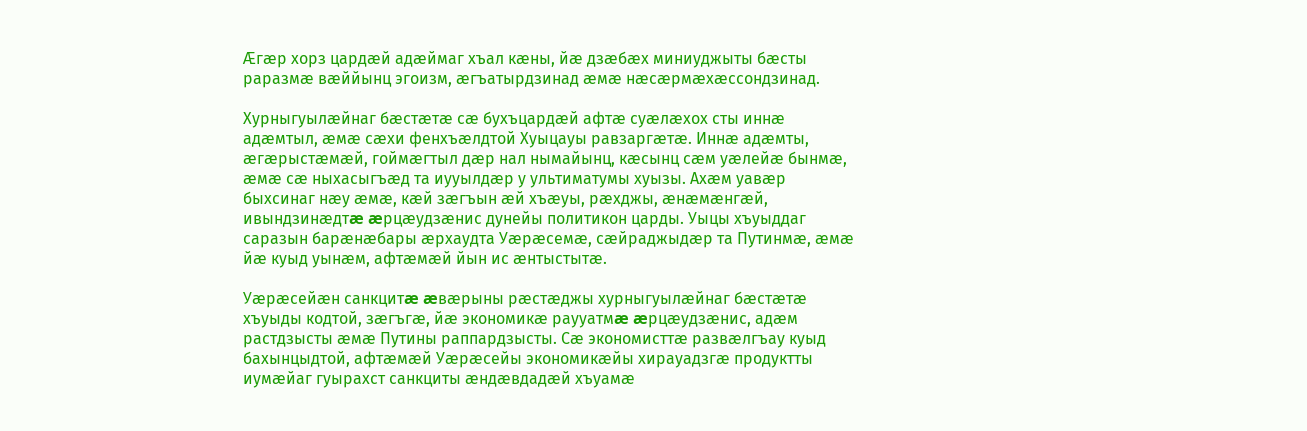Æгæр хорз цардæй адæймаг хъал кæны, йæ дзæбæх миниуджыты бæсты раразмæ вæййынц эгоизм, æгъатырдзинад æмæ нæсæрмæхæссондзинад.

Хурныгуылæйнаг бæстæтæ сæ бухъцардæй афтæ суæлæхох сты иннæ адæмтыл, æмæ сæхи фенхъæлдтой Хуыцауы равзаргæтæ. Иннæ адæмты, æгæрыстæмæй, гоймæгтыл дæр нал нымайынц, кæсынц сæм уæлейæ бынмæ, æмæ сæ ныхасыгъæд та иууылдæр у ультиматумы хуызы. Ахæм уавæр быхсинаг нæу æмæ, кæй зæгъын æй хъæуы, рæхджы, æнæмæнгæй, ивындзинæдтæ æрцæудзæнис дунейы политикон царды. Уыцы хъуыддаг саразын барæнæбары æрхаудта Уæрæсемæ, сæйраджыдæр та Путинмæ, æмæ йæ куыд уынæм, афтæмæй йын ис æнтыстытæ.

Уæрæсейæн санкцитæ æвæрыны рæстæджы хурныгуылæйнаг бæстæтæ хъуыды кодтой, зæгъгæ, йæ экономикæ раууатмæ æрцæудзæнис, адæм растдзысты æмæ Путины раппардзысты. Сæ экономисттæ развæлгъау куыд бахынцыдтой, афтæмæй Уæрæсейы экономикæйы хирауадзгæ продуктты иумæйаг гуырахст санкциты æндæвдадæй хъуамæ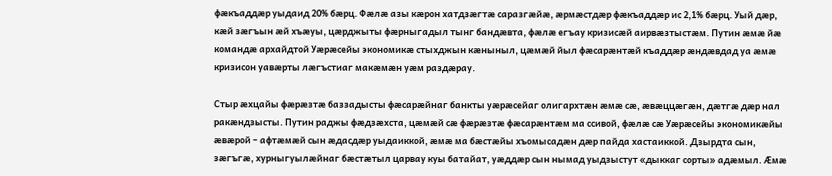фæкъаддæр уыдаид 20% бæрц. Фæлæ азы кæрон хатдзæгтæ саразгæйæ, æрмæстдæр фæкъаддæр ис 2,1% бæрц. Уый дæр, кæй зæгъын æй хъæуы, цæрджыты фæрныгадыл тынг бандæвта, фæлæ егъау кризисæй аирвæзтыстæм. Путин æмæ йæ командæ архайдтой Уæрæсейы экономикæ стыхджын кæныныл, цæмæй йыл фæсарæнтæй къаддæр æндæвдад уа æмæ кризисон уавæрты лæгъстиаг макæмæн уæм раздæрау.

Стыр æхцайы фæрæзтæ баззадысты фæсарæйнаг банкты уæрæсейаг олигархтæн æмæ сæ, æвæццæгæн, дæтгæ дæр нал ракæндзысты. Путин раджы фæдзæхста, цæмæй сæ фæрæзтæ фæсарæнтæм ма ссивой, фæлæ сæ Уæрæсейы экономикæйы æвæрой – афтæмæй сын æдасдæр уыдаиккой, æмæ ма бæстæйы хъомысадæн дæр пайда хастаиккой. Дзырдта сын, зæгъгæ, хурныгуылæйнаг бæстæтыл царвау куы батайат, уæддæр сын нымад уыдзыстут «дыккаг сорты» адæмыл. Æмæ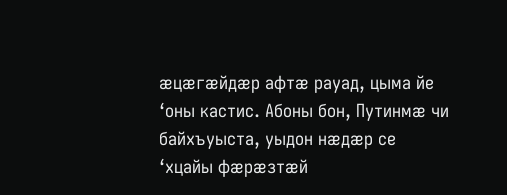æцæгæйдæр афтæ рауад, цыма йе ‘оны кастис. Абоны бон, Путинмæ чи байхъуыста, уыдон нæдæр се ‘хцайы фæрæзтæй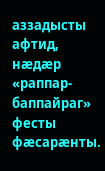аззадысты афтид, нæдæр «раппар-баппайраг» фесты фæсарæнты.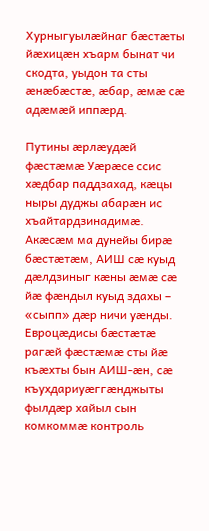Хурныгуылæйнаг бæстæты йæхицæн хъарм бынат чи скодта, уыдон та сты æнæбæстæ, æбар, æмæ сæ адæмæй иппæрд.

Путины æрлæудæй фæстæмæ Уæрæсе ссис хæдбар паддзахад, кæцы ныры дуджы абарæн ис хъайтардзинадимæ. Акæсæм ма дунейы бирæ бæстæтæм, АИШ сæ куыд дæлдзиныг кæны æмæ сæ йæ фæндыл куыд здахы – «сыпп» дæр ничи уæнды. Евроцæдисы бæстæтæ рагæй фæстæмæ сты йæ къæхты бын АИШ-æн, сæ къухдариуæггæнджыты фылдæр хайыл сын комкоммæ контроль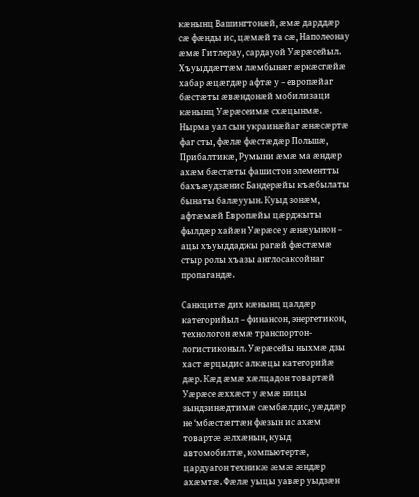кæнынц Вашингтонæй, æмæ дарддæр сæ фæнды ис, цæмæй та сæ, Наполеонау æмæ Гитлерау, сардауой Уæрæсейыл. Хъуыддæгтæм лæмбынæг æркæсгæйæ хабар æцæгдæр афтæ у – европæйаг бæстæты æвæндонæй мобилизаци кæнынц Уæрæсеимæ схæцынмæ. Нырма уал сын украинæйаг æнæсæртæ фаг сты, фæлæ фæстæдæр Польшæ, Прибалтикæ, Румыни æмæ ма æндæр ахæм бæстæты фашистон элементты бахъæудзæнис Бандерæйы къæбылаты бынаты балæууын. Куыд зонæм, афтæмæй Европæйы цæрджыты фылдæр хайæн Уæрæсе у æнæуынон – ацы хъуыддаджы рагæй фæстæмæ стыр ролы хъазы англосаксойнаг пропагандæ.

Санкцитæ дих кæнынц цалдæр категорийыл – финансон, энергетикон, технологон æмæ транспортон-логистиконыл. Уæрæсейы ныхмæ дзы хаст æрцыдис алкæцы категорийæ дæр. Кæд æмæ хæлцадон товартæй Уæрæсе æххæст у æмæ ницы зындзинæдтимæ сæмбæлдис, уæддæр не ‘мбæстæгтæн фæзын ис ахæм товартæ æлхæнын, куыд автомобилтæ, компьютертæ, цардуагон техникæ æмæ æндæр ахæмтæ. Фæлæ уыцы уавæр уыдзæн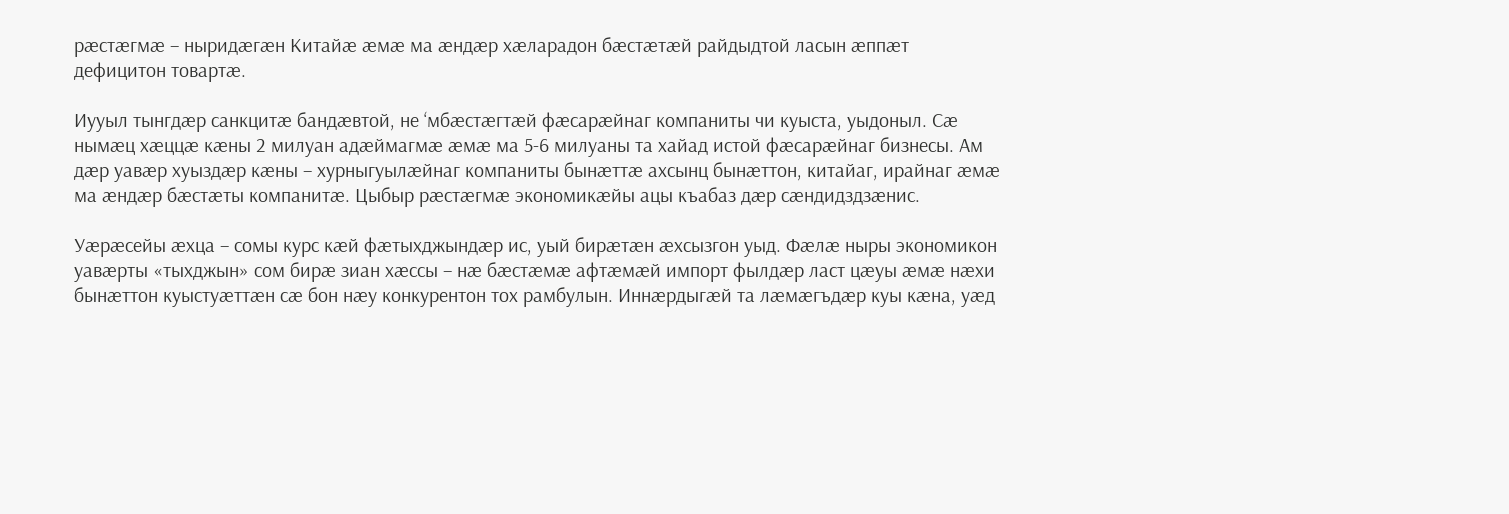рæстæгмæ – ныридæгæн Китайæ æмæ ма æндæр хæларадон бæстæтæй райдыдтой ласын æппæт дефицитон товартæ.

Иууыл тынгдæр санкцитæ бандæвтой, не ‘мбæстæгтæй фæсарæйнаг компаниты чи куыста, уыдоныл. Сæ нымæц хæццæ кæны 2 милуан адæймагмæ æмæ ма 5-6 милуаны та хайад истой фæсарæйнаг бизнесы. Ам дæр уавæр хуыздæр кæны – хурныгуылæйнаг компаниты бынæттæ ахсынц бынæттон, китайаг, ирайнаг æмæ ма æндæр бæстæты компанитæ. Цыбыр рæстæгмæ экономикæйы ацы къабаз дæр сæндидздзæнис.

Уæрæсейы æхца – сомы курс кæй фæтыхджындæр ис, уый бирæтæн æхсызгон уыд. Фæлæ ныры экономикон уавæрты «тыхджын» сом бирæ зиан хæссы – нæ бæстæмæ афтæмæй импорт фылдæр ласт цæуы æмæ нæхи бынæттон куыстуæттæн сæ бон нæу конкурентон тох рамбулын. Иннæрдыгæй та лæмæгъдæр куы кæна, уæд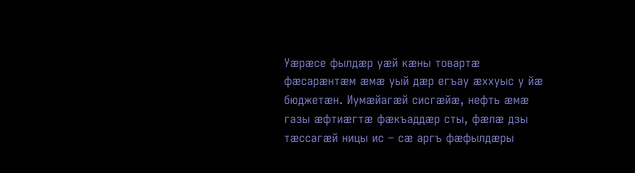Уæрæсе фылдæр уæй кæны товартæ фæсарæнтæм æмæ уый дæр егъау æххуыс у йæ бюджетæн. Иумæйагæй сисгæйæ, нефть æмæ газы æфтиæгтæ фæкъаддæр сты, фæлæ дзы тæссагæй ницы ис – сæ аргъ фæфылдæры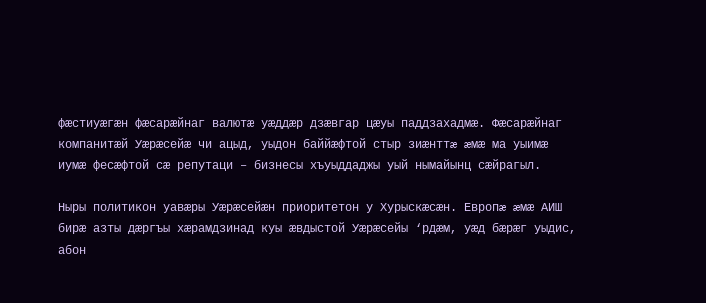фæстиуæгæн фæсарæйнаг валютæ уæддæр дзæвгар цæуы паддзахадмæ. Фæсарæйнаг компанитæй Уæрæсейæ чи ацыд, уыдон баййæфтой стыр зиæнттæ æмæ ма уыимæ иумæ фесæфтой сæ репутаци – бизнесы хъуыддаджы уый нымайынц сæйрагыл.

Ныры политикон уавæры Уæрæсейæн приоритетон у Хурыскæсæн. Европæ æмæ АИШ бирæ азты дæргъы хæрамдзинад куы æвдыстой Уæрæсейы ‘рдæм, уæд бæрæг уыдис, абон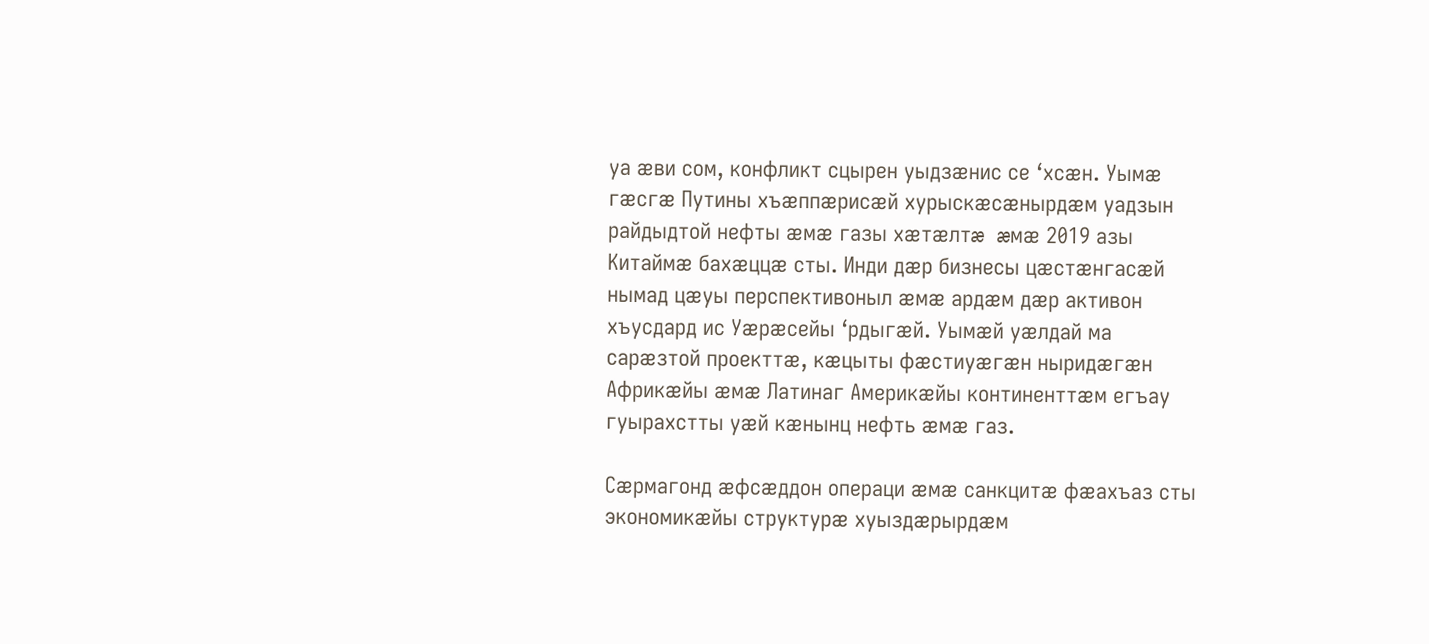уа æви сом, конфликт сцырен уыдзæнис се ‘хсæн. Уымæ гæсгæ Путины хъæппæрисæй хурыскæсæнырдæм уадзын райдыдтой нефты æмæ газы хæтæлтæ æмæ 2019 азы Китаймæ бахæццæ сты. Инди дæр бизнесы цæстæнгасæй нымад цæуы перспективоныл æмæ ардæм дæр активон хъусдард ис Уæрæсейы ‘рдыгæй. Уымæй уæлдай ма сарæзтой проекттæ, кæцыты фæстиуæгæн ныридæгæн Африкæйы æмæ Латинаг Америкæйы континенттæм егъау гуырахстты уæй кæнынц нефть æмæ газ.

Сæрмагонд æфсæддон операци æмæ санкцитæ фæахъаз сты экономикæйы структурæ хуыздæрырдæм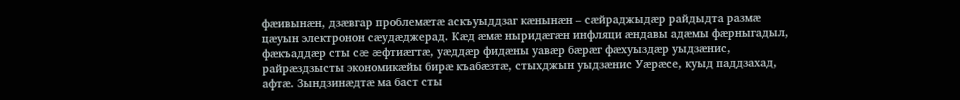фæивынæн, дзæвгар проблемæтæ аскъуыддзаг кæнынæн – сæйраджыдæр райдыдта размæ цæуын электронон сæудæджерад. Кæд æмæ ныридæгæн инфляци æндавы адæмы фæрныгадыл, фæкъаддæр сты сæ æфтиæгтæ, уæддæр фидæны уавæр бæрæг фæхуыздæр уыдзæнис, райрæздзысты экономикæйы бирæ къабæзтæ, стыхджын уыдзæнис Уæрæсе, куыд паддзахад, афтæ. Зындзинæдтæ ма баст сты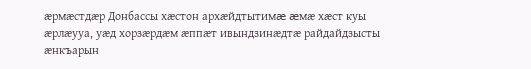æрмæстдæр Донбассы хæстон архæйдтытимæ æмæ хæст куы æрлæууа, уæд хорзæрдæм æппæт ивындзинæдтæ райдайдзысты æнкъарын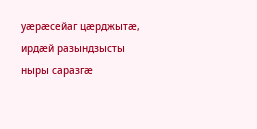уæрæсейаг цæрджытæ, ирдæй разындзысты ныры саразгæ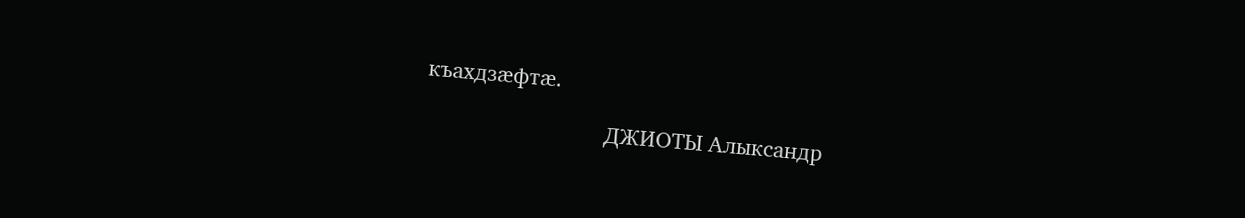къахдзæфтæ.

                              ДЖИОТЫ Алыксандр